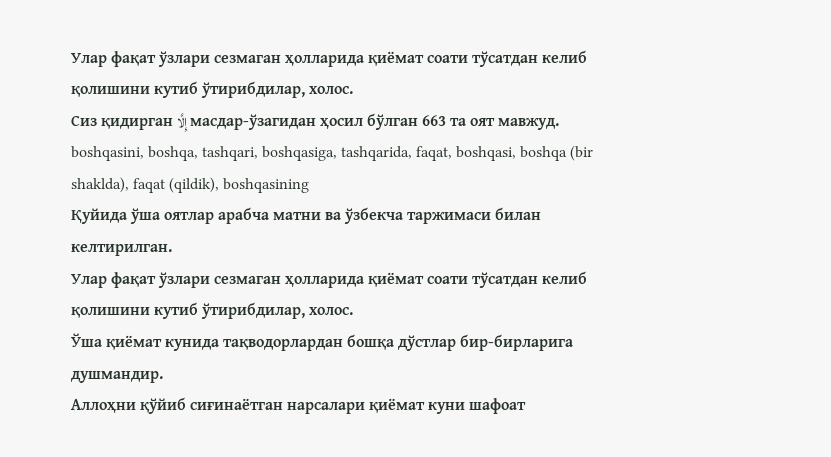Улар фақат ўзлари сезмаган ҳолларида қиёмат соати тўсатдан келиб қолишини кутиб ўтирибдилар, холос.
Сиз қидирган إِلَّا масдар-ўзагидан ҳосил бўлган 663 та оят мавжуд.
boshqasini, boshqa, tashqari, boshqasiga, tashqarida, faqat, boshqasi, boshqa (bir shaklda), faqat (qildik), boshqasining
Қуйида ўша оятлар арабча матни ва ўзбекча таржимаси билан келтирилган.
Улар фақат ўзлари сезмаган ҳолларида қиёмат соати тўсатдан келиб қолишини кутиб ўтирибдилар, холос.
Ўша қиёмат кунида тақводорлардан бошқа дўстлар бир-бирларига душмандир.
Аллоҳни қўйиб сиғинаётган нарсалари қиёмат куни шафоат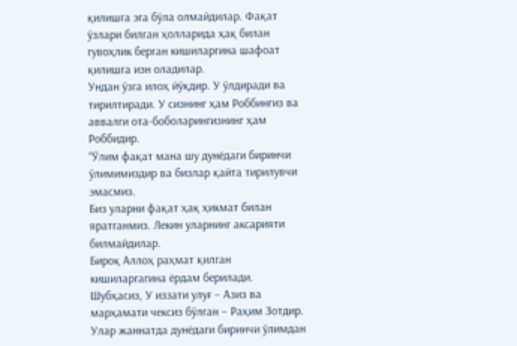қилишга эга бўла олмайдилар. Фақат ўзлари билган ҳолларида ҳақ билан гувоҳлик берган кишиларгина шафоат қилишга изн оладилар.
Ундан ўзга илоҳ йўқдир. У ўлдиради ва тирилтиради. У сизнинг ҳам Роббингиз ва аввалги ота-боболарингизнинг ҳам Роббидир.
“Ўлим фақат мана шу дунёдаги биринчи ўлимимиздир ва бизлар қайта тирилувчи эмасмиз.
Биз уларни фақат ҳақ ҳикмат билан яратганмиз. Лекин уларнинг аксарияти билмайдилар.
Бироқ Аллоҳ раҳмат қилган кишиларгагина ёрдам берилади. Шубҳасиз, У иззати улуғ – Азиз ва марҳамати чексиз бўлган – Раҳим Зотдир.
Улар жаннатда дунёдаги биринчи ўлимдан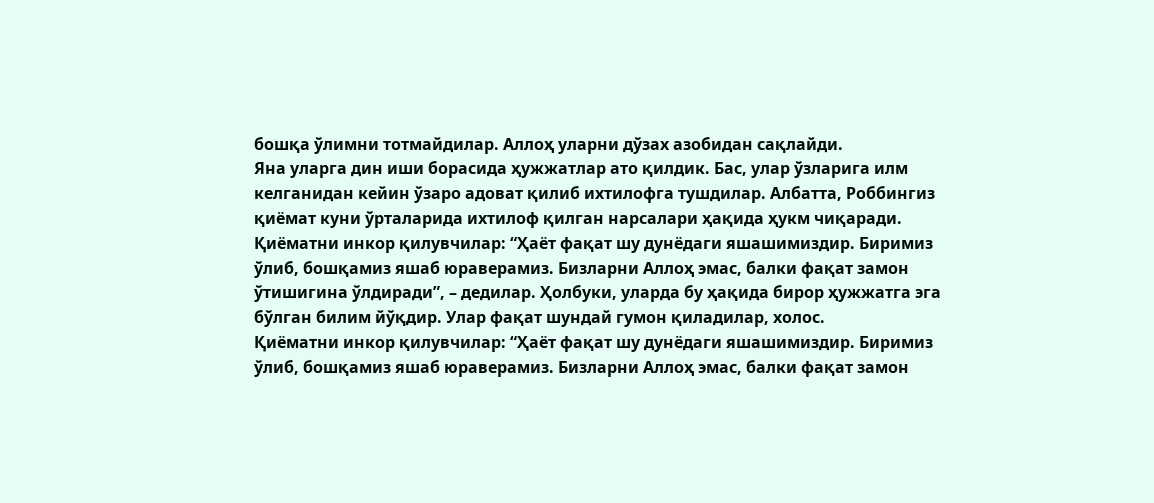бошқа ўлимни тотмайдилар. Аллоҳ уларни дўзах азобидан сақлайди.
Яна уларга дин иши борасида ҳужжатлар ато қилдик. Бас, улар ўзларига илм келганидан кейин ўзаро адоват қилиб ихтилофга тушдилар. Албатта, Роббингиз қиёмат куни ўрталарида ихтилоф қилган нарсалари ҳақида ҳукм чиқаради.
Қиёматни инкор қилувчилар: “Ҳаёт фақат шу дунёдаги яшашимиздир. Биримиз ўлиб, бошқамиз яшаб юраверамиз. Бизларни Аллоҳ эмас, балки фақат замон ўтишигина ўлдиради”, – дедилар. Ҳолбуки, уларда бу ҳақида бирор ҳужжатга эга бўлган билим йўқдир. Улар фақат шундай гумон қиладилар, холос.
Қиёматни инкор қилувчилар: “Ҳаёт фақат шу дунёдаги яшашимиздир. Биримиз ўлиб, бошқамиз яшаб юраверамиз. Бизларни Аллоҳ эмас, балки фақат замон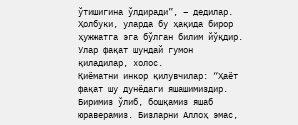ўтишигина ўлдиради”, – дедилар. Ҳолбуки, уларда бу ҳақида бирор ҳужжатга эга бўлган билим йўқдир. Улар фақат шундай гумон қиладилар, холос.
Қиёматни инкор қилувчилар: “Ҳаёт фақат шу дунёдаги яшашимиздир. Биримиз ўлиб, бошқамиз яшаб юраверамиз. Бизларни Аллоҳ эмас,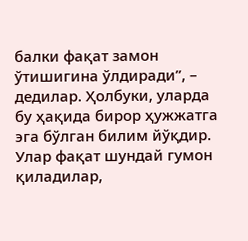балки фақат замон ўтишигина ўлдиради”, – дедилар. Ҳолбуки, уларда бу ҳақида бирор ҳужжатга эга бўлган билим йўқдир. Улар фақат шундай гумон қиладилар,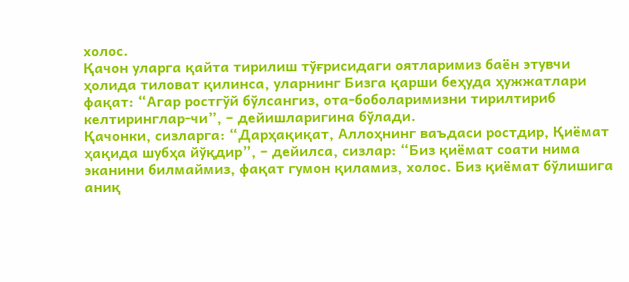холос.
Қачон уларга қайта тирилиш тўғрисидаги оятларимиз баён этувчи ҳолида тиловат қилинса, уларнинг Бизга қарши беҳуда ҳужжатлари фақат: “Агар ростгўй бўлсангиз, ота-боболаримизни тирилтириб келтиринглар-чи”, – дейишларигина бўлади.
Қачонки, сизларга: “Дарҳақиқат, Аллоҳнинг ваъдаси ростдир, Қиёмат ҳақида шубҳа йўқдир”, – дейилса, сизлар: “Биз қиёмат соати нима эканини билмаймиз, фақат гумон қиламиз, холос. Биз қиёмат бўлишига аниқ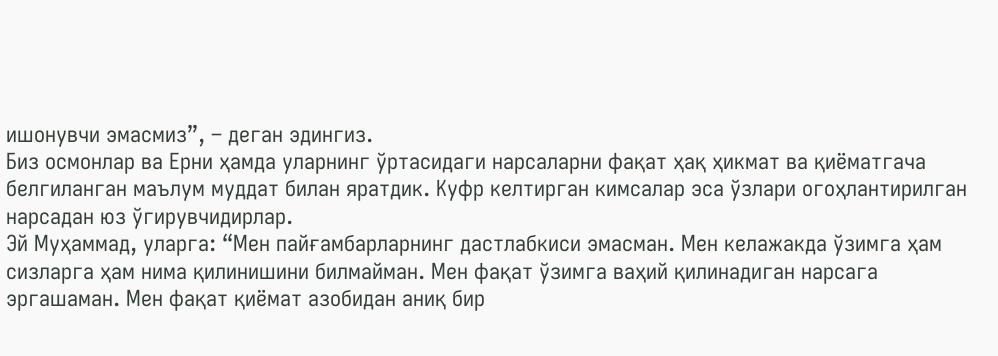ишонувчи эмасмиз”, – деган эдингиз.
Биз осмонлар ва Ерни ҳамда уларнинг ўртасидаги нарсаларни фақат ҳақ ҳикмат ва қиёматгача белгиланган маълум муддат билан яратдик. Куфр келтирган кимсалар эса ўзлари огоҳлантирилган нарсадан юз ўгирувчидирлар.
Эй Муҳаммад, уларга: “Мен пайғамбарларнинг дастлабкиси эмасман. Мен келажакда ўзимга ҳам сизларга ҳам нима қилинишини билмайман. Мен фақат ўзимга ваҳий қилинадиган нарсага эргашаман. Мен фақат қиёмат азобидан аниқ бир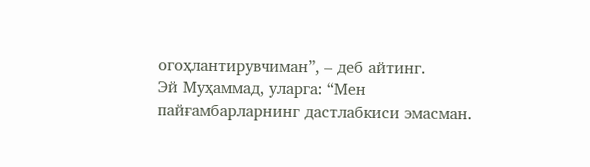огоҳлантирувчиман”, – деб айтинг.
Эй Муҳаммад, уларга: “Мен пайғамбарларнинг дастлабкиси эмасман.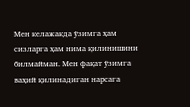Мен келажакда ўзимга ҳам сизларга ҳам нима қилинишини билмайман. Мен фақат ўзимга ваҳий қилинадиган нарсага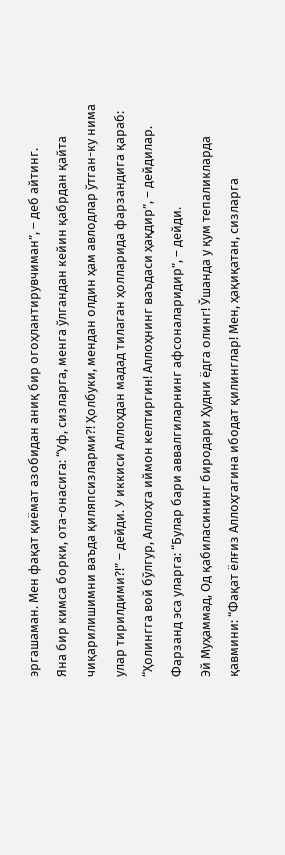эргашаман. Мен фақат қиёмат азобидан аниқ бир огоҳлантирувчиман”, – деб айтинг.
Яна бир кимса борки, ота-онасига: “Уф, сизларга, менга ўлгандан кейин қабрдан қайта чиқарилишимни ваъда қиляпсизларми?! Ҳолбуки, мендан олдин ҳам авлодлар ўтган-ку нима улар тирилдими?!” – дейди. У иккиси Аллоҳдан мадад тилаган ҳолларида фарзандига қараб: “Ҳолингга вой бўлгур, Аллоҳга иймон келтиргин! Аллоҳнинг ваъдаси ҳақдир”, – дейдилар. Фарзанд эса уларга: “Булар бари аввалгиларнинг афсоналаридир”, – дейди.
Эй Муҳаммад, Од қабиласининг биродари Ҳудни ёдга олинг! Ўшанда у қум тепаликларда қавмини: “Фақат ёлғиз Аллоҳгагина ибодат қилинглар! Мен, ҳақиқатан, сизларга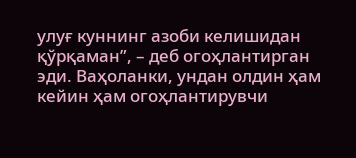улуғ куннинг азоби келишидан қўрқаман”, – деб огоҳлантирган эди. Ваҳоланки, ундан олдин ҳам кейин ҳам огоҳлантирувчи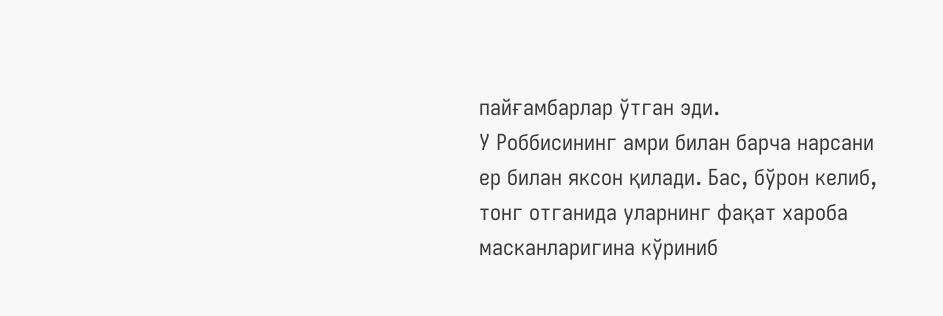пайғамбарлар ўтган эди.
У Роббисининг амри билан барча нарсани ер билан яксон қилади. Бас, бўрон келиб, тонг отганида уларнинг фақат хароба масканларигина кўриниб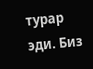турар эди. Биз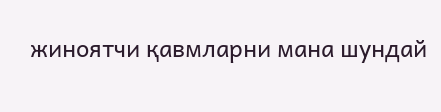жиноятчи қавмларни мана шундай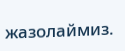жазолаймиз.